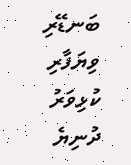ބަނޑޭރި ވިޔަފާރި ކުޅިވަރު ދުނިޔެ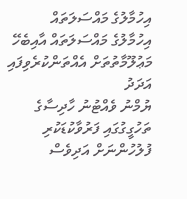އިހުމާލުގެ މައްސަލަތައް
އިހުމާލުގެ މައްސަލަތައް އާއިބެހޭ މަޢުލޫމާތުތަށް އެއްތަންކުރެވިފައި
އަދަދު
ޔުމްނު ވެއްޓުނު ހާދިސާގެ ތަހުގީގުގައި ފަރުވާކުޑަކުރި ފުލުހުންނަށް އަދިވެސް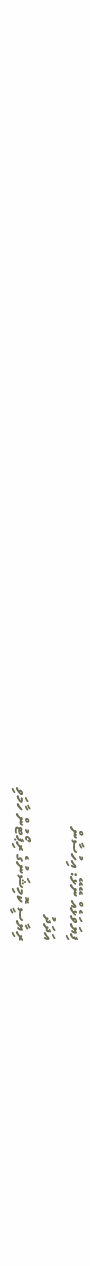ފިޔަވަޅެއް ނޭޅޭ: އިހުސާން
އަދަދު
ރިޔާސީ ކޮމިޝަނުގެ ރިޕޯޓުން ހާމަވި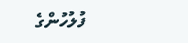ފުލުހުންގެ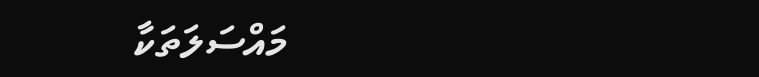މައްސަލަތަކާ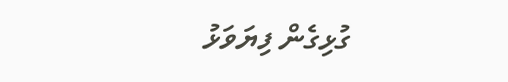ގުޅިގެން ފިޔަވަޅު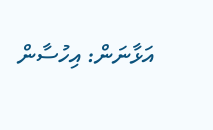އަޅާނަން: އިހުސާން